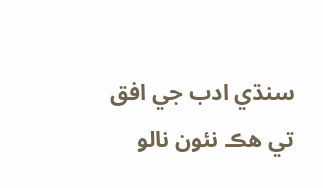سنڌي ادب جي افق تي هڪ نئون نالو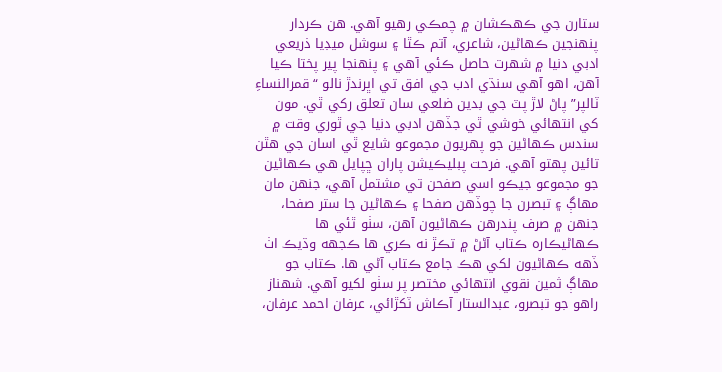ستارن جي ڪهڪشان ۾ چمڪي رهيو آهي. هن ڪردار پنهنجين ڪهاڻين، شاعري، آتم ڪٿا ۽ سوشل ميڊيا ذريعي ادبي دنيا ۾ شهرت حاصل ڪئي آهي ۽ پنهنجا پير پختا ڪيا آهن، اهو آهي سنڌي ادب جي افق تي اڀرندڙ نالو “قمرالنساءِ ٽالپر” پاڻ لاڙ پٽ جي بدين ضلعي سان تعلق رکي ٿي. مون کي انتهائي خوشي ٿي جڏهن ادبي دنيا جي ٿوري وقت ۾ سندس ڪهاڻين جو پهريون مجموعو شايع ٿي اسان جي هٿن تائين پهتو آهي. فرحت پبليڪيشن پاران ڇپايل هي ڪهاڻين جو مجموعو جيڪو اسي صفحن تي مشتمل آهي، جنهن مان مهاڳ ۽ تبصرن جا چوڏهن صفحا ۽ ڪهاڻين جا ستر صفحا، جنهن ۾ صرف پندرهن ڪهاڻيون آهن، سٺو ٿئي ها ڪهاڻيڪاره ڪتاب آڻڻ ۾ تڪڙ نه ڪري ها ڪجهه وڌيڪ اٺ ڏهه ڪهاڻيون لکي هڪ جامع ڪتاب آڻي ها. ڪتاب جو مهاڳ ثمين نقوي انتهائي مختصر پر سٺو لکيو آهي. شهناز راهو جو تبصرو، عبدالستار آڪاش ٽکڙائي، عرفان احمد عرفان،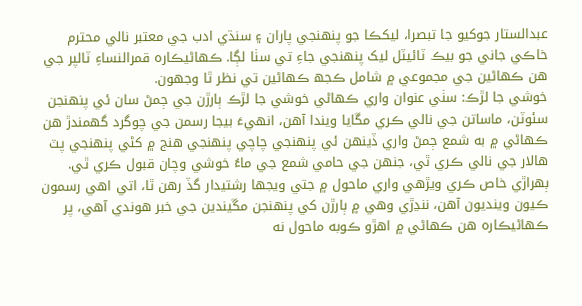عبدالستار جوکيو جا تبصرا، ليکڪا جو پنهنجي پاران ۽ سنڌي ادب جي معتبر نالي محترم خاڪي جاني جو بيڪ ٽائيٽل ليک پنهنجي جاءِ تي سٺا لڳا. ڪهاڻيڪاره قمرالنساءِ ٽالپر جي هن ڪهاڻين جي مجموعي ۾ شامل ڪجھ ڪهاڻين تي نظر ٿا وجهون.
خوشي جا لڙڪ: سٺي عنوان واري ڪهاڻي خوشي جا لڙڪ ٻارڙن جي ڄمڻ سان ئي پنهنجن سئوٽن، ماساتن جي نالي ڪري مڱايا ويندا آهن، انهيءَ بيجا رسمن جي چوگرد گهمندڙ هن ڪهاڻي ۾ به شمع ڄمڻ واري ڏينهن ئي پنهنجي چاچي پنهنجي هنج ۾ کڻي پنهنجي پٽ هالار جي نالي ڪري ٿي، جنهن جي حامي شمع جي ماءُ خوشي وچان قبول ڪري ٿي. ٻهراڙي خاص ڪري ويڙهي واري ماحول ۾ جتي ويجها رشتيدار گڏ رهن ٿا، اتي اهي رسمون ڪيون وينديون آهن، ننڍڙي وهي ۾ ٻارڙن کي پنهنجن مڱيندين جي خبر هوندي آهي، پر ڪهاڻيڪاره هن ڪهاڻي ۾ اهڙو ڪوبه ماحول نه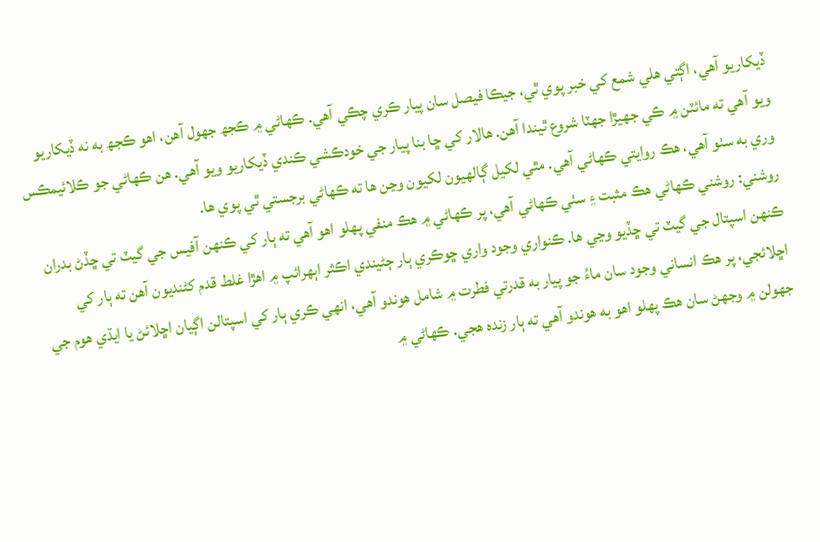ڏيکاريو آهي، اڳتي هلي شمع کي خبر پوي ٿي، جيڪا فيصل سان پيار ڪري چڪي آهي. ڪهاڻي ۾ ڪجھ جهول آهن، اهو ڪجھ به نه ڏيکاريو ويو آهي ته مائٽن ۾ ڪي جهيڙا جهٽا شروع ٿيندا آهن. هالار کي ڇا بنا پيار جي خودڪشي ڪندي ڏيکاريو ويو آهي. هن ڪهاڻي جو ڪلائيمڪس وري به سٺو آهي، هڪ روايتي ڪهاڻي آهي. مٿي لکيل ڳالهيون لکيون وڃن ها ته ڪهاڻي برجستي ٿي پوي ها.
روشني: روشني ڪهاڻي هڪ مثبت ۽ سٺي ڪهاڻي آهي، پر ڪهاڻي ۾ هڪ منفي پهلو اهو آهي ته ٻار کي ڪنهن آفيس جي گيٽ تي ڇڏڻ بدران ڪنهن اسپتال جي گيٽ تي ڇڏيو وڃي ها. ڪنواري وجود واري ڇوڪري ٻار ڄڻيندي اڪثر اٻهرائپ ۾ اهڙا غلط قدم کڻنديون آهن ته ٻار کي اڇلائجي، پر هڪ انساني وجود سان ماءُ جو پيار به قدرتي فطرت ۾ شامل هوندو آهي، انهي ڪري ٻار کي اسپتالن اڳيان اڇلائڻ يا ايڌي هوم جي جهولن ۾ وجهڻ سان هڪ پهلو اهو به هوندو آهي ته ٻار زنده هجي. ڪهاڻي ۾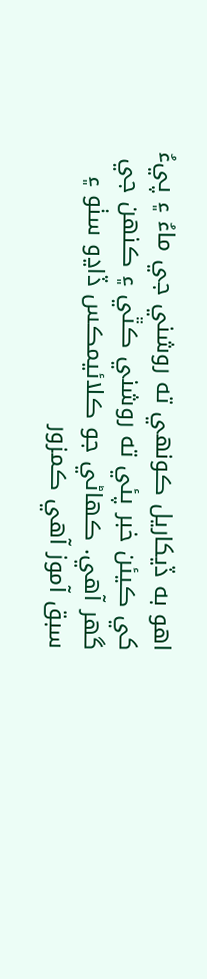اهو به ڏيکاريل ڪونهي ته روشني جي ماءُ ۽ پيءُ کي ڪيئن خبر پئي ته روشني ڪٿي ۽ ڪنهن جي گهر آهي. ڪهاڻي جو ڪلائيمڪس ڏاڍو سٺو ۽ سبق آموز آهي ڪمزور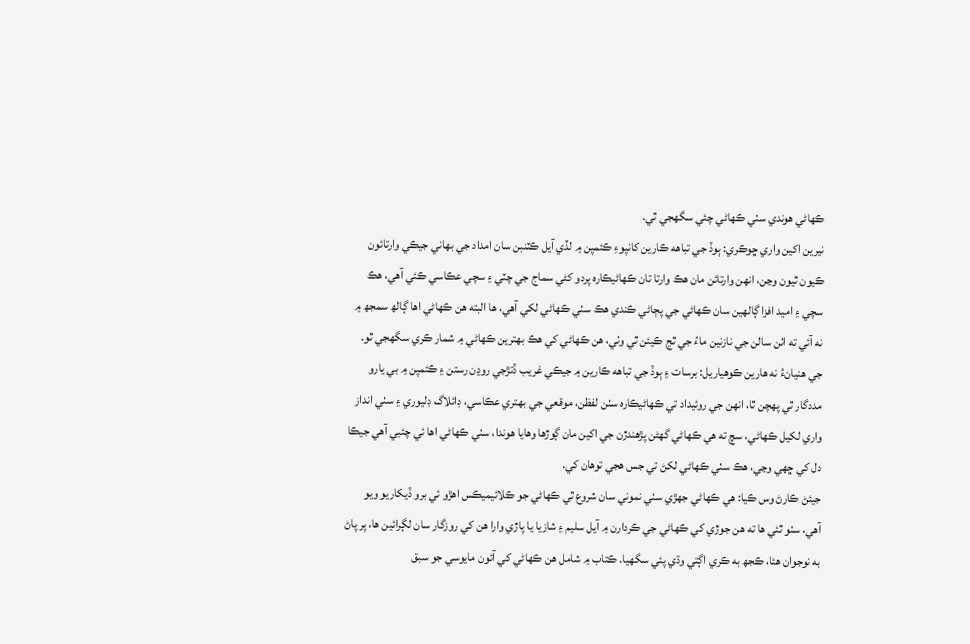ڪهاڻي هوندي سٺي ڪهاڻي چئي سگهجي ٿي.
نيرين اکين واري ڇوڪري: ٻوڏ جي تباهه ڪارين کانپوءِ ڪئمپن ۾ لڏي آيل ڪٽنبن سان امداد جي بهاني جيڪي وارتائون ڪيون ٿيون وڃن، انهن وارتائن مان هڪ وارتا تان ڪهاڻيڪاره پردو کڻي سماج جي چٽي ۽ سچي عڪاسي ڪئي آهي، هڪ سچي ۽ اميد افزا ڳالهين سان ڪهاڻي جي پڄاڻي ڪندي هڪ سٺي ڪهاڻي لکي آهي، ها البته هن ڪهاڻي اها ڳالھ سمجھ ۾ نه آئي ته اٺن سالن جي نازنين ماءُ جي ٿڃ ڪيئن ٿي وٺي، هن ڪهاڻي کي هڪ بهترين ڪهاڻي ۾ شمار ڪري سگهجي ٿو.
جي هنيانءُ نه هارين ڪوهياريل: برسات ۽ ٻوڏ جي تباهه ڪارين ۾ جيڪي غريب ڏتڙجي روڍن رستن ۽ ڪئمپن ۾ بي يارو مددگار ٿي پهچن ٿا، انهن جي روئيداد تي ڪهاڻيڪاره سٺن لفظن، موقعي جي بهتري عڪاسي، ڊائلاگ ڊليوري ۽ سٺي انداز واري لکيل ڪهاڻي، سچ ته هي ڪهاڻي گهڻن پڙهندڙن جي اکين مان ڳوڙها وهايا هوندا، سٺي ڪهاڻي اها ئي چئبي آهي جيڪا دل کي ڇهي وڃي، هڪ سٺي ڪهاڻي لکڻ تي جس هجي توهان کي.
جيئڻ ڪارڻ وس ڪيا: هي ڪهاڻي جهڙي سٺي نموني سان شروع ٿي ڪهاڻي جو ڪلائيميڪس اهڙو ئي برو ڏيکاريو ويو آهي، سٺو ٿئي ها ته هن جوڙي کي ڪهاڻي جي ڪردارن ۾ آيل سليم ۽ شازيا يا پاڙي وارا هن کي روزگار سان لڳرائين ها، پر پاڻ به نوجوان هئا، ڪجھ به ڪري اڳتي وڌي پئي سگهيا. ڪتاب ۾ شامل هن ڪهاڻي کي آئون مايوسي جو سبق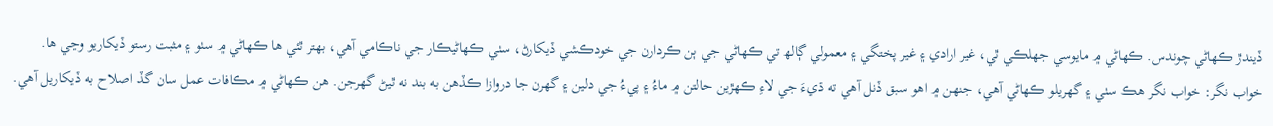ڏيندڙ ڪهاڻي چوندس. ڪهاڻي ۾ مايوسي جهلڪي ٿي، غير ارادي ۽ غير پختگي ۽ معمولي ڳالھ تي ڪهاڻي جي ٻن ڪردارن جي خودڪشي ڏيکارڻ، سٺي ڪهاڻيڪار جي ناڪامي آهي، بهتر ٿئي ها ڪهاڻي ۾ سٺو ۽ مثبت رستو ڏيکاريو وڃي ها.
خواب نگر: خواب نگر هڪ سٺي ۽ گهريلو ڪهاڻي آهي، جنهن ۾ اهو سبق ڏنل آهي ته ڌيءَ جي لاءِ ڪهڙين حالتن ۾ ماءُ ۽ پيءُ جي دلين ۽ گهرن جا دروازا ڪڏهن به بند نه ٿيڻ گهرجن. هن ڪهاڻي ۾ مڪافات عمل سان گڏ اصلاح به ڏيکاريل آهي.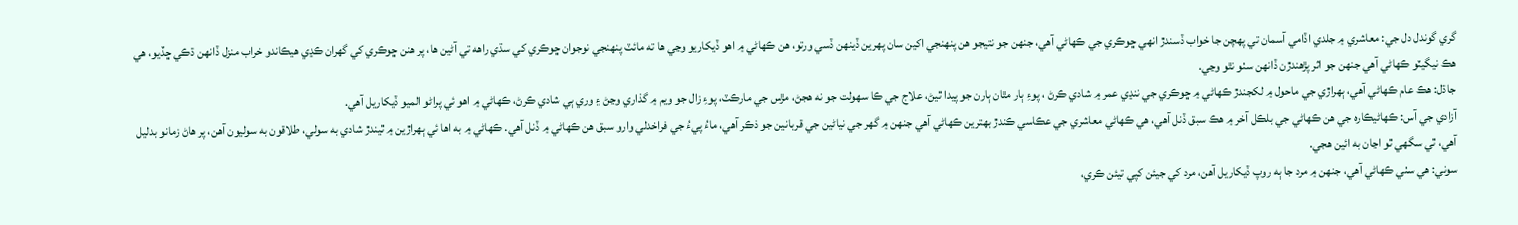گري گوندل دل جي: معاشري ۾ جلدي اڏامي آسمان تي پهچن جا خواب ڏسندڙ انهي ڇوڪري جي ڪهاڻي آهي، جنهن جو نتيجو هن پنهنجي اکين سان پهرين ڏينهن ڏسي ورتو، هن ڪهاڻي ۾ اهو ڏيکاريو وڃي ها ته مائٽ پنهنجي نوجوان ڇوڪري کي سڌي راهه تي آڻين ها، پر هنن ڇوڪري کي گهران ڪڍي هيڪاندو خراب منزل ڏانهن ڌڪي ڇڏيو، هي هڪ نيگيٽو ڪهاڻي آهي جنهن جو اثر پڙهندڙن ڏانهن سٺو نٿو وڃي.
جاڌل: هڪ عام ڪهاڻي آهي، ٻهراڙي جي ماحول ۾ لکجندڙ ڪهاڻي ۾ ڇوڪري جي ننڍي عمر ۾ شادي ڪرڻ ، پوءِ ٻار مٿان ٻارن جو پيدا ٿيڻ، علاج جي ڪا سهولت جو نه هجڻ، مڙس جي مارڪٽ، پوءِ زال جو ويم ۾ گذاري وڃڻ ۽ وري ٻي شادي ڪرڻ، ڪهاڻي ۾ اهو ئي پراڻو الميو ڏيکاريل آهي.
آزادي جي آس: ڪهاڻيڪاره جي هن ڪهاڻي جي بلڪل آخر ۾ هڪ سبق ڏنل آهي، هي ڪهاڻي معاشري جي عڪاسي ڪندڙ بهترين ڪهاڻي آهي جنهن ۾ گهر جي نياڻين جي قربانين جو ذڪر آهي، ماءُ پيءُ جي فراخدلي وارو سبق هن ڪهاڻي ۾ ڏنل آهي. ڪهاڻي ۾ به اها ئي ٻهراڙين ۾ ٿيندڙ شادي به سولي، طلاقون به سوليون آهن، پر هاڻ زمانو بدليل آهي، ٿي سگهي ٿو اڃان به ائين هجي.
سوني: هي سٺي ڪهاڻي آهي، جنهن ۾ مرد جا ٻه روپ ڏيکاريل آهن، مرد کي جيئن کپي تيئن ڪري،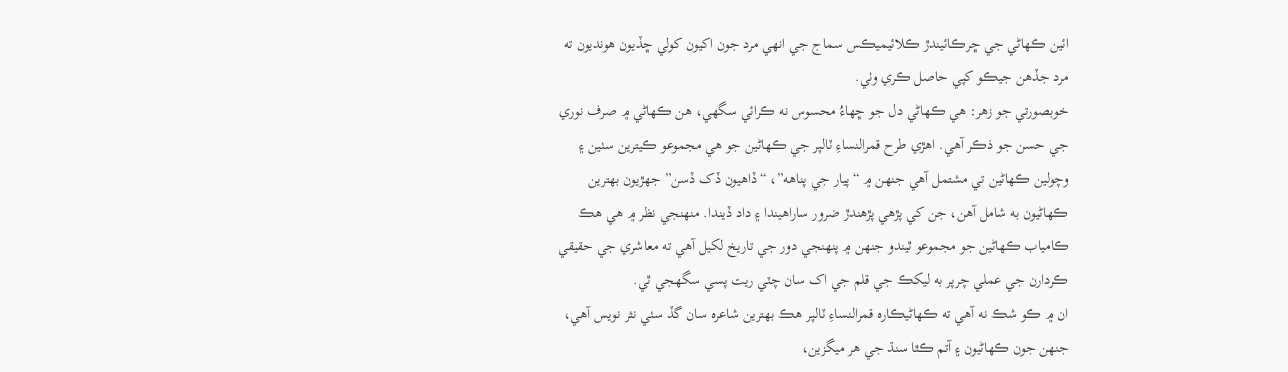ائين ڪهاڻي جي ڇرڪائيندڙ ڪلائيميڪس سماج جي انهي مرد جون اکيون کولي ڇڏيون هونديون ته مرد جڏهن جيڪو کپي حاصل ڪري وٺي.
خوبصورتي جو زهر: هي ڪهاڻي دل جو ڇهاءُ محسوس نه ڪرائي سگهي، هن ڪهاڻي ۾ صرف نوري جي حسن جو ذڪر آهي. اهڙي طرح قمرالنساءِ ٽالپر جي ڪهاڻين جو هي مجموعو ڪيترين سٺين ۽ وچولين ڪهاڻين تي مشتمل آهي جنهن ۾ “پيار جي پناهه”، “ڏاهيون ڏک ڏسن” جهڙيون بهترين ڪهاڻيون به شامل آهن، جن کي پڙهي پڙهندڙ ضرور ساراهيندا ۽ داد ڏيندا. منهنجي نظر ۾ هي هڪ ڪامياب ڪهاڻين جو مجموعو ٿيندو جنهن ۾ پنهنجي دور جي تاريخ لکيل آهي ته معاشري جي حقيقي ڪردارن جي عملي چرپر به ليکڪ جي قلم جي اک سان چٽي ريت پسي سگهجي ٿي.
ان ۾ ڪو شڪ نه آهي ته ڪهاڻيڪاره قمرالنساءِ ٽالپر هڪ بهترين شاعره سان گڏ سٺي نثر نويس آهي، جنهن جون ڪهاڻيون ۽ آتم ڪٿا سنڌ جي هر ميگزين،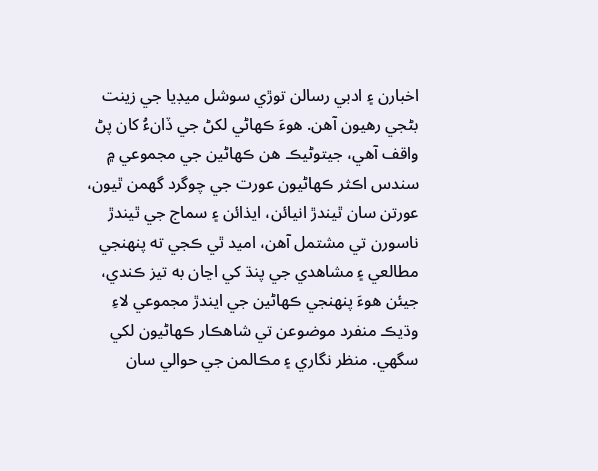اخبارن ۽ ادبي رسالن توڙي سوشل ميڊيا جي زينت بڻجي رهيون آهن. هوءَ ڪهاڻي لکڻ جي ڏانءُ کان پڻ واقف آهي، جيتوڻيڪ هن ڪهاڻين جي مجموعي ۾ سندس اڪثر ڪهاڻيون عورت جي چوگرد گهمن ٿيون، عورتن سان ٿيندڙ انيائن، ايذائن ۽ سماج جي ٿيندڙ ناسورن تي مشتمل آهن، اميد ٿي ڪجي ته پنهنجي مطالعي ۽ مشاهدي جي پنڌ کي اڃان به تيز ڪندي، جيئن هوءَ پنهنجي ڪهاڻين جي ايندڙ مجموعي لاءِ وڌيڪ منفرد موضوعن تي شاهڪار ڪهاڻيون لکي سگهي. منظر نگاري ۽ مڪالمن جي حوالي سان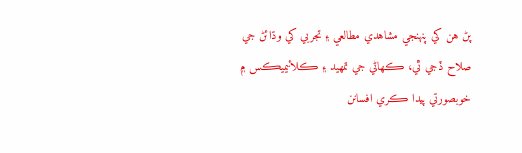پڻ هن کي پنهنجي مشاهدي مطالعي ۽ تجربي کي وڌائڻ جي صلاح ڏجي ٿي، ڪهاڻي جي تمهيد ۽ ڪلائيميڪس ۾ خوبصورتي پيدا ڪري افسانن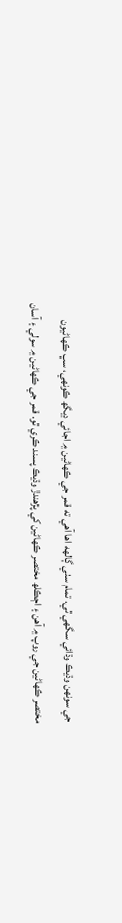جي سونهن وڌيڪ وڌائي سگهي ٿي. تمام سٺي ڳالهه اها آهي ته قمر جي ڪهاڻين ۾ اجائي ڊيگھ ڪونهي، سڀ ڪهاڻيون مختصر ڪهاڻين جي روپ ۾ آهن ۽ اڄڪلھ مختصر ڪهاڻين کي پڙهندڙ وڌيڪ پسند ڪري ٿو. قمر جي ڪهاڻين ۾ سولي ۽ آسان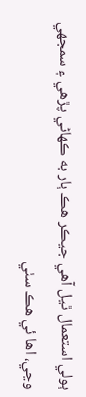ٻولي استعمال ٿيل آهي جيڪر هڪ ٻار به ڪهاڻي پڙهي ۽ سمجهي وڃي، اها ئي هڪ سٺي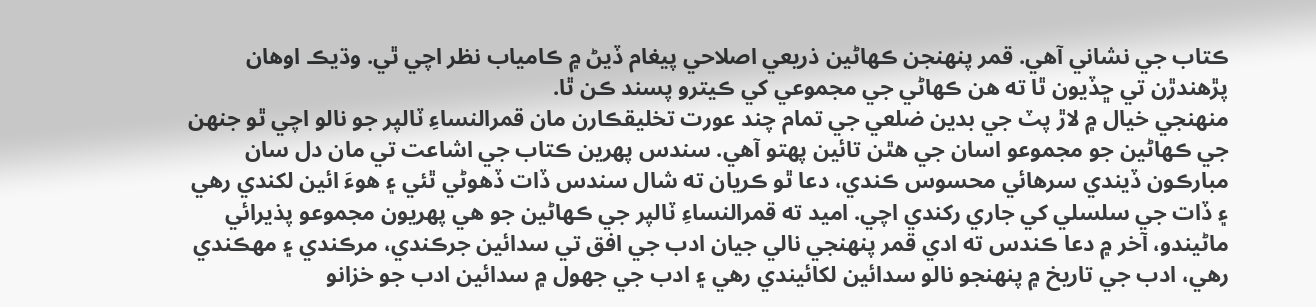ڪتاب جي نشاني آهي. قمر پنهنجن ڪهاڻين ذريعي اصلاحي پيغام ڏيڻ ۾ ڪامياب نظر اچي ٿي. وڌيڪ اوهان پڙهندڙن تي ڇڏيون ٿا ته هن ڪهاڻي جي مجموعي کي ڪيترو پسند ڪن ٿا.
منهنجي خيال ۾ لاڙ پٽ جي بدين ضلعي جي تمام چند عورت تخليقڪارن مان قمرالنساءِ ٽالپر جو نالو اچي ٿو جنهن جي ڪهاڻين جو مجموعو اسان جي هٿن تائين پهتو آهي. سندس پهرين ڪتاب جي اشاعت تي مان دل سان مبارڪون ڏيندي سرهائي محسوس ڪندي، دعا ٿو ڪريان ته شال سندس ڏات ڏهوڻي ٿئي ۽ هوءَ ائين لکندي رهي ۽ ڏات جي سلسلي کي جاري رکندي اچي. اميد ته قمرالنساءِ ٽالپر جي ڪهاڻين جو هي پهريون مجموعو پذيرائي ماڻيندو، آخر ۾ دعا ڪندس ته ادي قمر پنهنجي نالي جيان ادب جي افق تي سدائين جرڪندي، مرڪندي ۽ مهڪندي رهي، ادب جي تاريخ ۾ پنهنجو نالو سدائين لکائيندي رهي ۽ ادب جي جهول ۾ سدائين ادب جو خزانو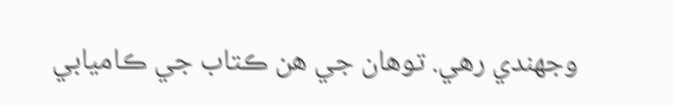وجهندي رهي. توهان جي هن ڪتاب جي ڪاميابي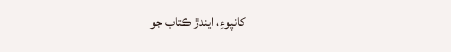کانپوءِ، ايندڙ ڪتاب جو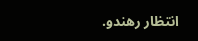انتظار رهندو.